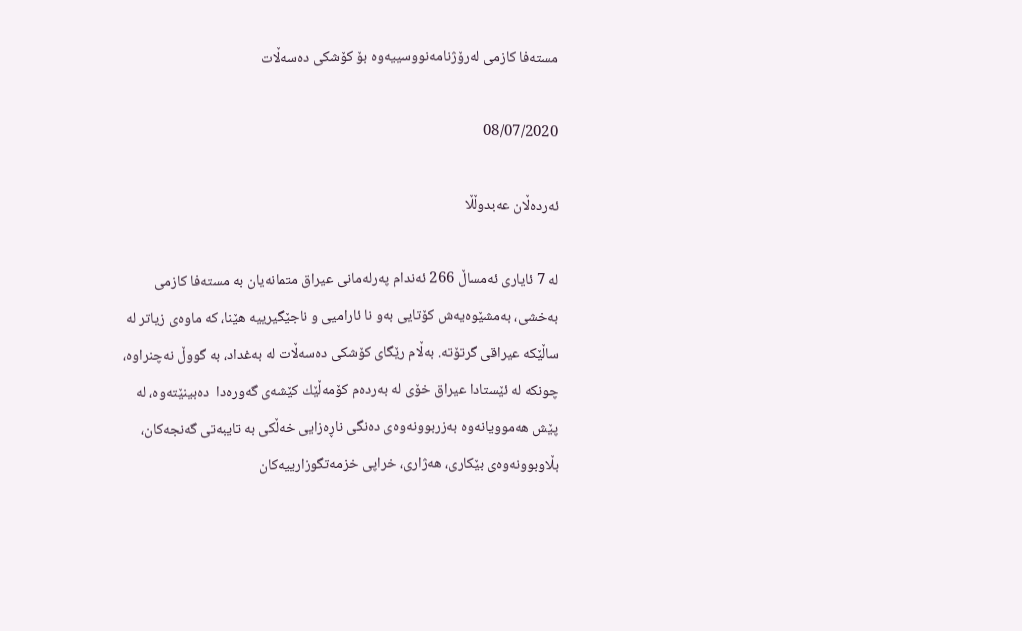مستەفا كازمی لەرۆژنامەنووسییەوە بۆ كۆشكی دەسەڵات

08/07/2020

ئەردەڵان عەبدوڵڵا

لە 7 ئایاری ئەمساڵ 266 ئەندام پەرلەمانی عیراق متمانەیان بە مستەفا كازمی بەخشی، بەمشێوەیەش كۆتایی بەو نا ئارامیی و ناجێگیرییە هێنا، كە ماوەی زیاتر لە ساڵێكە عیراقی گرتۆتە. بەڵام رێگای كۆشكی دەسەڵات لە بەغداد، بە گووڵ نەچنراوە، چونكە لە ئێستادا عیراق خۆی لە بەردەم كۆمەڵێك كێشەی گەورەدا  دەبینێتەوە، لە پێش هەموویانەوە بەزربوونەوەی دەنگی ناڕەزایی خەڵكی بە تایبەتی گەنجەكان، بڵاوبوونەوەی بێكاری، هەژاری، خراپی خزمەتگوزارییەكان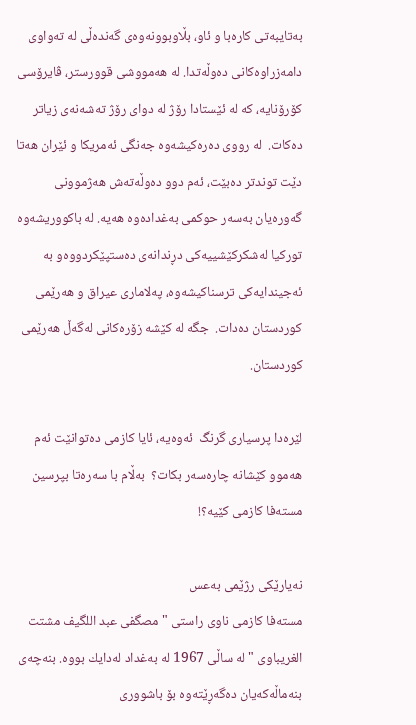بەتایبەتی كارەبا و ئاو، بڵاوبوونەوەی گەندەڵی لە تەواوی دامەزراوەكانی دەوڵەتدا. لە هەمووشی قوورستر، ڤایرۆسی كۆرۆنایە، كە لە ئێستادا رۆژ لە دوای رۆژ تەشەنەی زیاتر دەكات.  لە رووی دەرەكیشەوە جەنگی ئەمریكا و ئێران هەتا دێت توندتر دەبێت، ئەم دوو دەوڵەتەش هەژموونی گەورەیان بەسەر حوكمی بەغدادەوە هەیە. لە باكووریشەوە توركیا لەشكركێشییەكی دڕندانەی دەستپێكردووەو بە ئەجیندایەكی ترسناكیشەوە، پەلاماری عیراق و هەرێمی كوردستان دەدات.  جگە لە كێشە زۆرەكانی لەگەڵ هەرێمی كوردستان.

لێرەدا پرسیاری گرنگ  ئەوەیە، ئایا كازمی دەتوانێت ئەم هەموو كێشانە چارەسەر بكات؟  بەڵام با سەرەتا بپرسین مستەفا كازمی كێیە؟!

نەیارێكی رژێمی بەعس
مستەفا كازمی ناوی راستی " مصگفی عبد اللگیف مشتت الغریباوی " لە ساڵی 1967 لە بەغداد لەدایك بووە. بنەچەی بنەماڵەكەیان دەگەڕێتەوە بۆ باشووری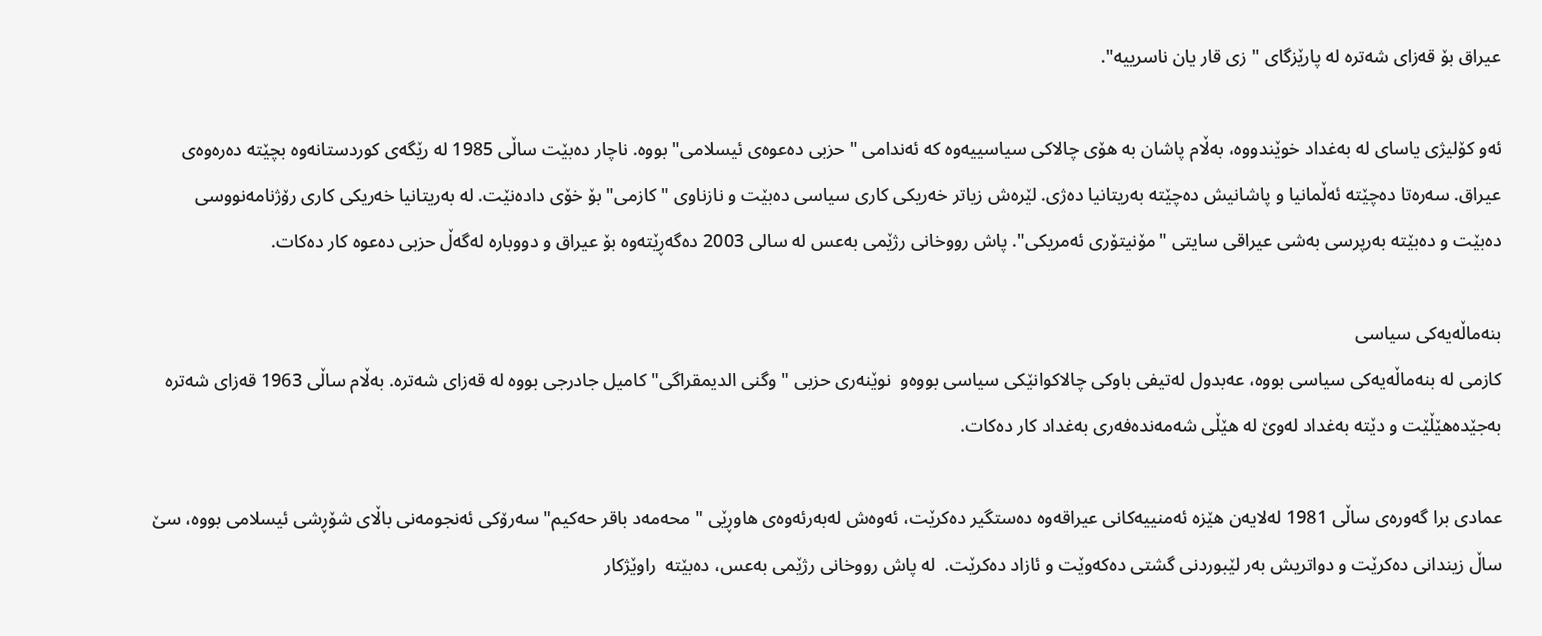عیراق بۆ قەزای شەترە لە پارێزگای " زی قار یان ناسرییە".

ئەو كۆلیژی یاسای لە بەغداد خوێندووە، بەڵام پاشان بە هۆی چالاكی سیاسییەوە كە ئەندامی " حزبی دەعوەی ئیسلامی" بووە. ناچار دەبێت ساڵی 1985 لە رێگەی كوردستانەوە بچێتە دەرەوەی عیراق. سەرەتا دەچێتە ئەڵمانیا و پاشانیش دەچێتە بەریتانیا دەژی. لێرەش زیاتر خەریكی كاری سیاسی دەبێت و نازناوی " كازمی" بۆ خۆی دادەنێت. لە بەریتانیا خەریكی كاری رۆژنامەنووسی دەبێت و دەبێتە بەرپرسی بەشی عیراقی سایتی "مۆنیتۆری ئەمریكی". پاش رووخانی رژێمی بەعس لە سالی 2003 دەگەڕێتەوە بۆ عیراق و دووبارە لەگەڵ حزبی دەعوە كار دەكات.

بنەماڵەیەكی سیاسی
كازمی لە بنەماڵەیەكی سیاسی بووە، عەبدول لەتیفی باوكی چالاكوانێكی سیاسی بووەو  نوێنەری حزبی " وگنی الدیمقراگی" كامیل جادرجی بووە لە قەزای شەترە. بەڵام ساڵی 1963 قەزای شەترە بەجێدەهێڵێت و دێتە بەغداد لەوێ لە هێڵی شەمەندەفەری بەغداد كار دەكات.

عمادی برا گەورەی ساڵی 1981 لەلایەن هێزە ئەمنییەكانی عیراقەوە دەستگیر دەكرێت، ئەوەش لەبەرئەوەی هاوڕێی " محەمەد باقر حەكیم" سەرۆكی ئەنجومەنی باڵای شۆڕشی ئیسلامی بووە، سێ ساڵ زیندانی دەكرێت و دواتریش بەر لێبوردنی گشتی دەكەوێت و ئازاد دەكرێت.  لە پاش رووخانی رژێمی بەعس، دەبێتە  راوێژكار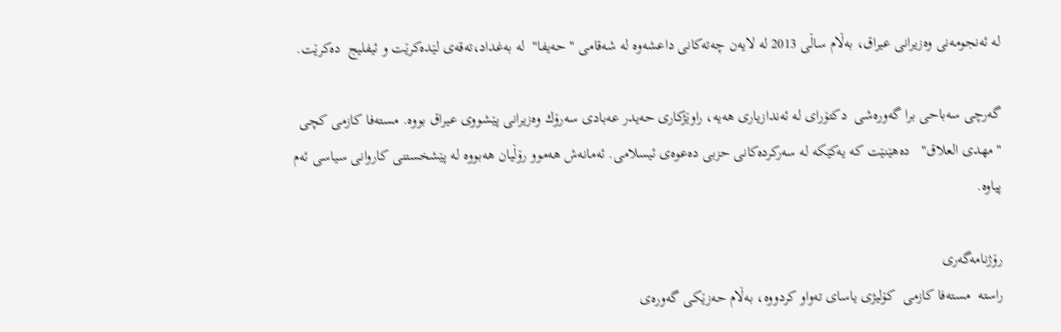لە ئەنجومەنی وەزیرانی عیراق، بەڵام ساڵی 2013 لە لایەن چەتەكانی داعشەوە لە شەقامی " حەیفا"  لە بەغداد،تەقەی لێدەكرێت و ئیفلیج  دەكرێت.

گەرچی سەباحی برا گەورەشی  دكتۆرای لە ئەندازیاری هەیە، راوێژكاری حەیدر عەبادی سەرۆك وەزیرانی پێشووی عیراق بووە. مستەفا كازمی كچی "مهدی العلاق"   دەهێنێت كە یەكێكە لە سەركردەكانی حزبی دەعوەی ئیسلامی. ئەمانەش هەموو رۆڵیان هەبووە لە پێشخستنی كاروانی سیاسی ئەم پیاوە.

رۆژنامەگەری
راستە  مستەفا كازمی  كۆلیژی یاسای تەواو كردووە، بەڵام حەزێكی گەورەی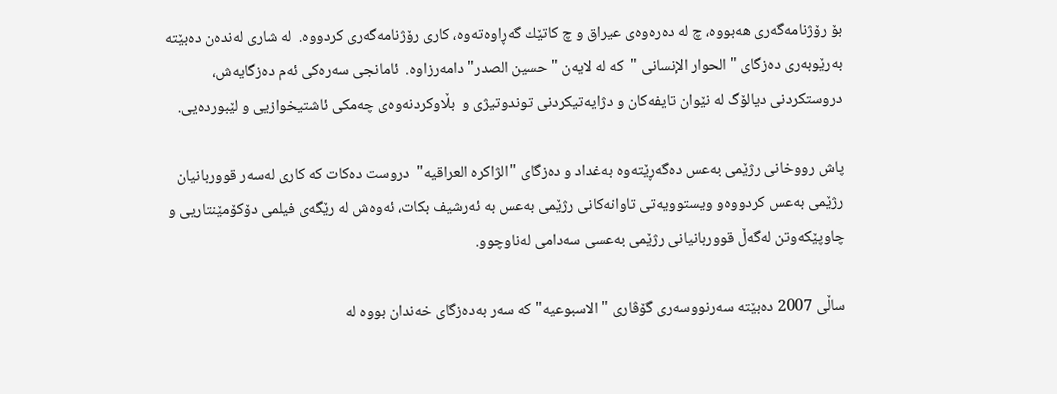بۆ رۆژنامەگەری هەبووە، چ لە دەرەوەی عیراق و چ كاتێك گەڕاوەتەوە، كاری رۆژنامەگەری كردووە.  لە شاری لەندەن دەبێتە بەرێوبەری دەزگای " الحوار الإنسانی "  كە لە لایەن " حسین الصدر" دامەرزاوە.  ئامانجی سەرەكی ئەم دەزگایەش، دروستكردنی دیالۆگ لە نێوان تایفەكان و دژایەتیكردنی توندوتیژی و  بڵاوكردنەوەی چەمكی ئاشتیخوازیی و لێبوردەیی.

پاش رووخانی رژێمی بەعس دەگەڕێتەوە بەغداد و دەزگای "الژاكرە العراقیە"  دروست دەكات كە كاری لەسەر قووربانیان رژێمی بەعس كردووەو ویستوویەتی تاوانەكانی رژێمی بەعس بە ئەرشیف بكات، ئەوەش لە رێگەی فیلمی دۆكۆمێنتاریی و چاوپێكەوتن لەگەڵ قووربانیانی رژێمی بەعسی سەدامی لەناوچوو.

ساڵی 2007 دەبێتە سەرنووسەری گۆڤاری " الاسبوعیە" كە سەر بەدەزگای خەندان بووە لە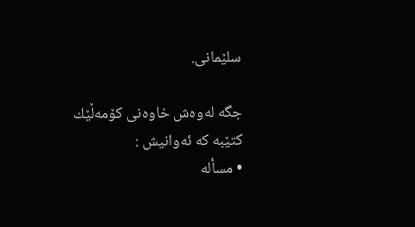سلێمانی.

جگە لەوەش خاوەنی كۆمەڵێك كتێبە كە ئەوانیش :
• مسألە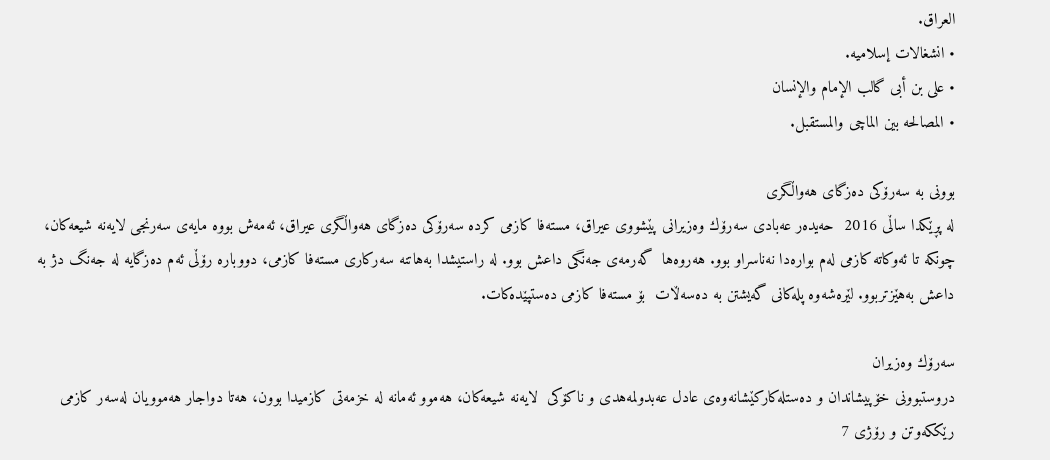العراق.
• انشغالات إسلامیە.
• علی بن أبی گالب الإمام والإنسان
• المصالحە بین الماچی والمستقبل.

بوونی بە سەرۆكی دەزگای هەواڵگری
لە پڕێكدا ساڵی 2016  حەیدەر عەبادی سەرۆك وەزیرانی پێشووی عیراق، مستەفا كازمی كردە سەرۆكی دەزگای هەواڵگری عیراق، ئەمەش بووە مایەی سەرنجی لایەنە شیعەكان، چونكە تا ئەوكاتە كازمی لەم بوارەدا نەناسراو بوو. هەروەها  گەرمەی جەنگی داعش بوو. لە راستیشدا بەهاتنە سەركاری مستەفا كازمی، دووبارە رۆڵی ئەم دەزگایە لە جەنگ دژ بە داعش بەهێزتربوو. لێرەشەوە پلەكانی گەیشتن بە دەسەڵات  بۆ مستەفا كازمی دەستپێدەكات.

سەرۆك وەزیران
دروستبوونی خۆپیشاندان و دەستلەكاركێشانەوەی عادل عەبدولمەهدی و ناكۆكی  لایەنە شیعەكان، هەموو ئەمانە لە خزمەتی كازمیدا بوون، هەتا دواجار هەموویان لەسەر كازمی رێككەوتن و رۆژی 7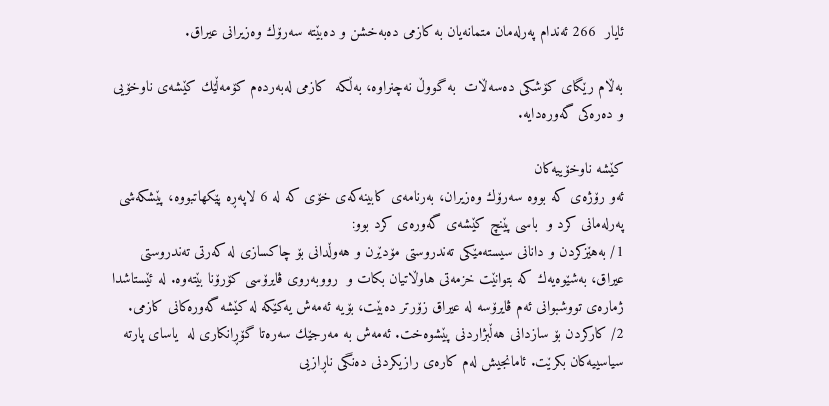ئایار  266 ئەندام پەرلەمان متمانەیان بە كازمی دەبەخشن و دەبێتە سەرۆك وەزیرانی عیراق.

بەڵام رێگای كۆشكی دەسەڵات  بە گووڵ نەچنراوە، بەڵكە  كازمی لەبەردەم كۆمەڵێك كێشەی ناوخۆیی و دەرەكی گەورەدایە.

كێشە ناوخۆییەكان
ئەو رۆژەی كە بووە سەرۆك وەزیران، بەرنامەی كابینەكەی خۆی كە لە 6 لاپەڕە پێكهاتبووە، پێشكەشی پەرلەمانی كرد و  باسی پێنچ كێشەی گەورەی كرد بوو:
1/ بەهێزكردن و دانانی سیستەمێكی تەندروستی مۆدێرن و هەوڵدانی بۆ چاكسازی لە كەرتی تەندروستی عیراق، بەشێوەیەك كە بتوانێت خزمەتی هاوڵاتیان بكات و  رووبەروی ڤایرۆسی كۆرۆنا بێتەوە. لە ئێستاشدا ژمارەی تووشبوانی ئەم ڤایرۆسە لە عیراق زۆرتر دەبێت، بۆیە ئەمەش یەكێكە لە كێشە گەورەكانی كازمی.
2/ كاركردن بۆ سازدانی هەڵبژاردنی پێشوەخت. ئەمەش بە مەرجێك سەرەتا گۆڕانكاری لە  یاسای پارتە سیاسییەكان بكرێت. ئامانجیش لەم كارەی رازیكردنی دەنگی ناڕازیی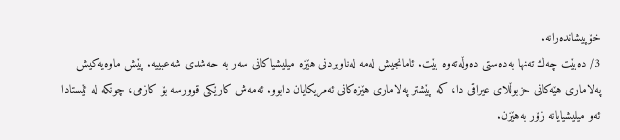خۆپیشاندەرانە.
3/ دەبێت چەك تەنها بەدەستی دەوڵەتەوە بێت. ئامانجیش لەمە لەناوبردنی هێزە میلیشیاكانی سەر بە حەشدی شەعبییە. پێش ماوەیەكیش پەلاماری هێەكانی حزبوڵلای عیراقی دا، كە پێشتر پەلاماری هێزەكانی ئەمریكایان دابوو. ئەمەش كارێكی قوورسە بۆ كازمی، چونكە لە ئێستادا ئەو میلیشیایانە زۆر بەهێزن.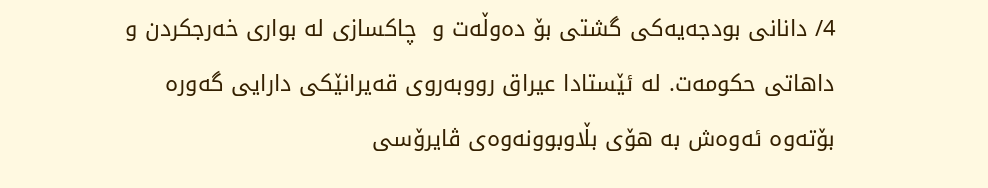4/ دانانی بودجەیەكی گشتی بۆ دەوڵەت و  چاكسازی لە بواری خەرجكردن و داهاتی حكومەت. لە ئێستادا عیراق رووبەروی قەیرانێكی دارایی گەورە بۆتەوە ئەوەش بە هۆی بڵاوبوونەوەی ڤایرۆسی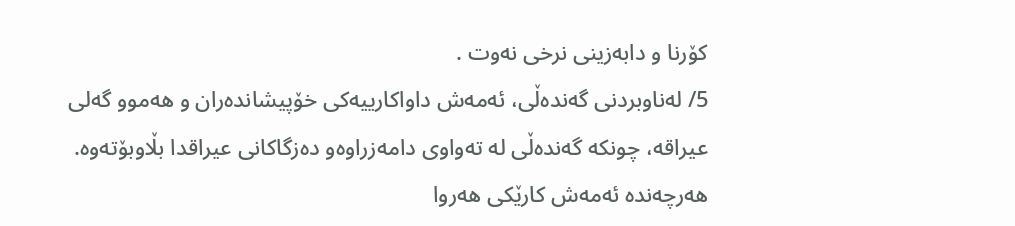كۆرنا و دابەزینی نرخی نەوت .
5/ لەناوبردنی گەندەڵی، ئەمەش داواكارییەكی خۆپیشاندەران و هەموو گەلی عیراقە، چونكە گەندەڵی لە تەواوی دامەزراوەو دەزگاكانی عیراقدا بڵاوبۆتەوە.  هەرچەندە ئەمەش كارێكی هەروا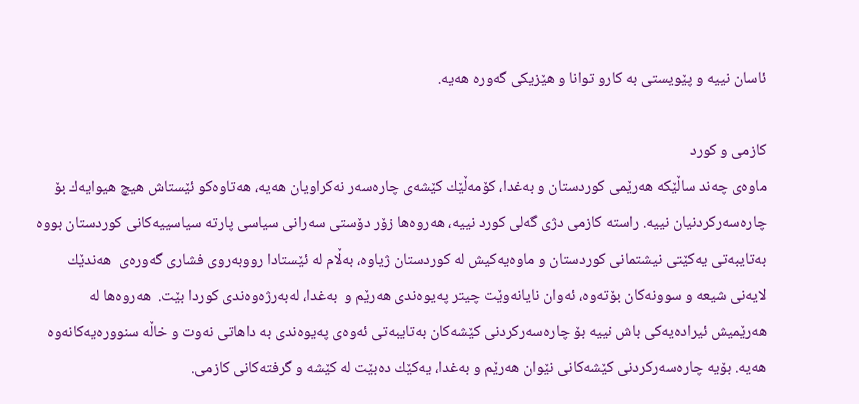ئاسان نییە و پێویستی بە كارو توانا و هێزیكی گەورە هەیە.

كازمی و كورد
ماوەی چەند ساڵێكە هەرێمی كوردستان و بەغدا، كۆمەڵێك كێشەی چارەسەر نەكراویان هەیە، هەتاوەكو ئێستاش هیچ هیوایەك بۆ چارەسەركردنیان نییە. راستە كازمی دژی گەلی كورد نییە، هەروەها زۆر دۆستی سەرانی سیاسی پارتە سیاسییەكانی كوردستان بووە بەتایبەتی یەكێتی نیشتمانی كوردستان و ماوەیەكیش لە كوردستان ژیاوە، بەڵام لە ئێستادا رووبەروی فشاری گەورەی  هەندێك لایەنی شیعە و سوونەكان بۆتەوە، ئەوان نایانەوێت چیتر پەیوەندی هەرێم و  بەغدا، لەبەرژەوەندی كوردا بێت.  هەروەها لە هەرێمیش ئیرادەیەكی باش نییە بۆ چارەسەركردنی كێشەكان بەتایبەتی ئەوەی پەیوەندی بە داهاتی نەوت و خاڵە سنوورەیەكانەوە هەیە. بۆیە چارەسەركردنی كێشەكانی نێوان هەرێم و بەغدا، یەكێك دەبێت لە كێشە و گرفتەكانی كازمی.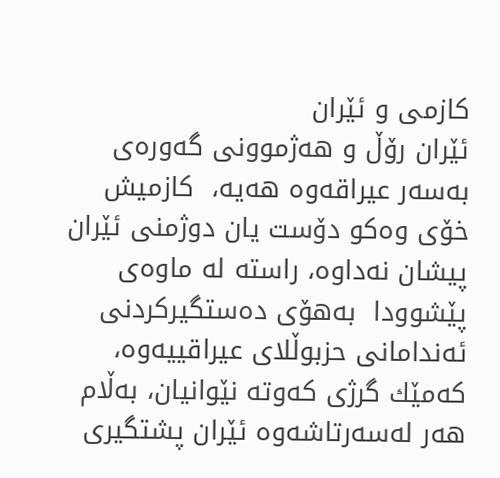كازمی و ئێران
ئێران رۆڵ و هەژموونی گەورەی بەسەر عیراقەوە هەیە،  كازمیش خۆی وەكو دۆست یان دوژمنی ئێران پیشان نەداوە، راستە لە ماوەی پێشوودا  بەهۆی دەستگیركردنی ئەندامانی حزبوڵلای عیراقییەوە، كەمێك گرژی كەوتە نێوانیان، بەڵام هەر لەسەرتاشەوە ئێران پشتگیری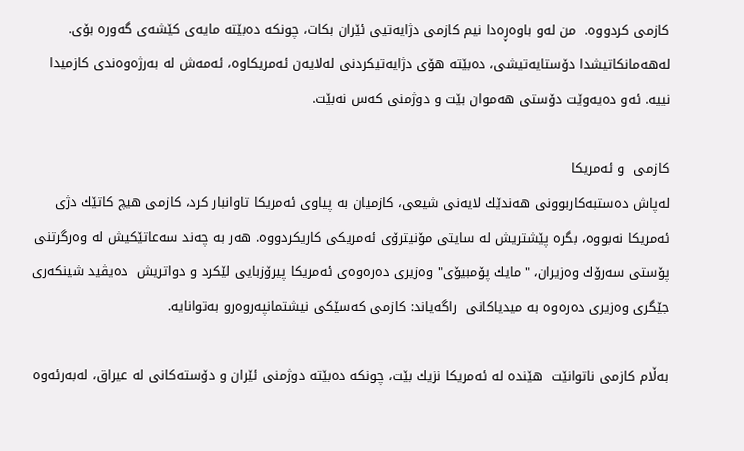كازمی كردووە.  من لەو باوەڕەدا نیم كازمی دژایەتیی ئێران بكات، چونكە دەبێتە مایەی كێشەی گەورە بۆی. لەهەمانكاتیشدا دۆستایەتیشی، دەبێتە هۆی دژایەتیكردنی لەلایەن ئەمریكاوە، ئەمەش لە بەرژەوەندی كازمیدا نییە. ئەو دەیەوێت دۆستی هەموان بێت و دوژمنی كەس نەبێت.

كازمی  و ئەمریكا
لەپاش دەستبەكاربوونی هەندێك لایەنی شیعی، كازمیان بە پیاوی ئەمریكا تاوانبار كرد، كازمی هیچ كاتێك دژی ئەمریكا نەبووە، بگرە پێشتریش لە سایتی مۆنیترۆی ئەمریكی كاریكردووە. هەر بە چەند سەعاتێكیش لە وەرگرتنی پۆستی سەرۆك وەزیران، "مایك پۆمبیۆی" وەزیری دەرەوەی ئەمریكا پیرۆزبایی لێكرد و دواتریش  دەیڤید شینكەری جێگری وەزیری دەرەوە بە میدیاكانی  راگەیاند: كازمی كەسێكی نیشتمانپەروەرو بەتوانایە.

بەڵام كازمی ناتوانێت  هێندە لە ئەمریكا نزیك بێت، چونكە دەبێتە دوژمنی ئێران و دۆستەكانی لە عیراق، لەبەرئەوە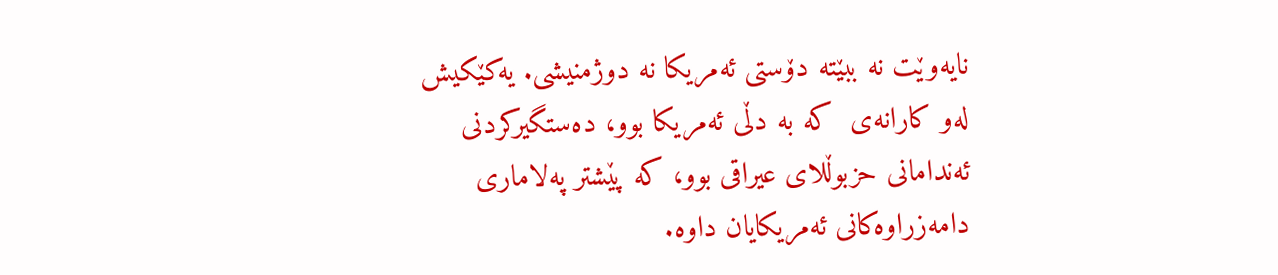نایەوێت نە ببێتە دۆستی ئەمریكا نە دوژمنیشی. یەكێكیش لەو كارانەی  كە بە دڵی ئەمریكا بوو، دەستگیركردنی ئەندامانی حزبوڵلای عیراقی بوو، كە پێشتر پەلاماری دامەزراوەكانی ئەمریكایان داوە.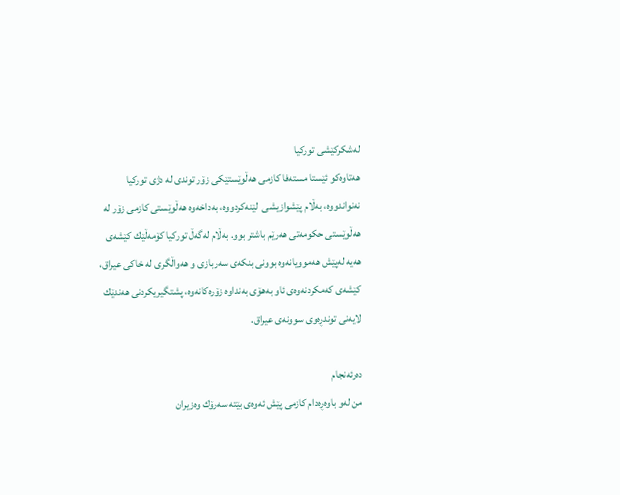لەشكركێشی توركیا
هەتاوەكو ئێستا مستەفا كازمی هەڵوێستێكی زۆر توندی لە دژی توركیا نەنواندووە، بەڵام پێشوازیشی  لێنەكردووە، بەداخەوە هەڵوێستی كازمی زۆر لە هەڵوێستی حكومەتی هەرێم باشتر بوو. بەڵام لەگەڵ توركیا كۆمەڵێك كێشەی هەیە لەپێش هەموویانەوە بوونی بنكەی سەربازی و هەواڵگری لە خاكی عیراق، كێشەی كەمكردنەوەی ئاو بەهۆی بەنداوە زۆرەكانەوە، پشتگیریكردنی هەندێك لایەنی توندڕەوی سوونەی عیراق.

دەرئەنجام
من لەو باوەڕەدام كازمی پێش ئەوەی بێتە سەرۆك وەزیران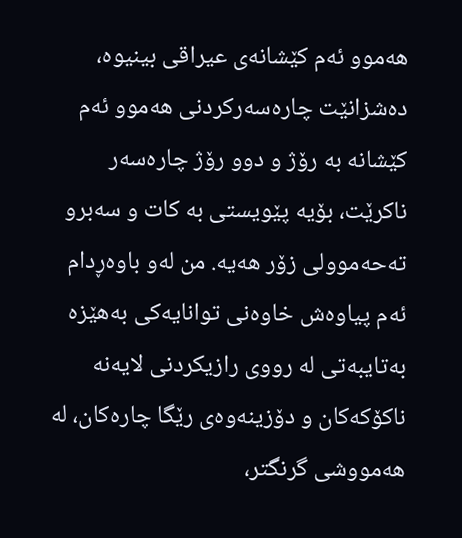هەموو ئەم كێشانەی عیراقی بینیوە، دەشزانێت چارەسەركردنی هەموو ئەم كێشانە بە رۆژ و دوو رۆژ چارەسەر ناكرێت، بۆیە پێویستی بە كات و سەبرو تەحەموولی زۆر هەیە. من لەو باوەڕدام ئەم پیاوەش خاوەنی توانایەكی بەهێزە بەتایبەتی لە رووی رازیكردنی لایەنە ناكۆكەكان و دۆزینەوەی رێگا چارەكان، لە هەمووشی گرنگتر،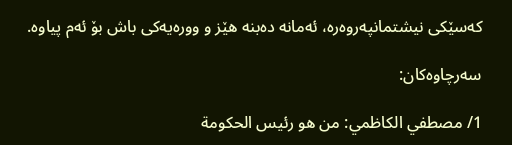كەسێكی نیشتمانپەروەرە، ئەمانە دەبنە هێز و وورەیەكی باش بۆ ئەم پیاوە.

سەرچاوەكان:

1/ مصطفي الكاظمي: من هو رئيس الحكومة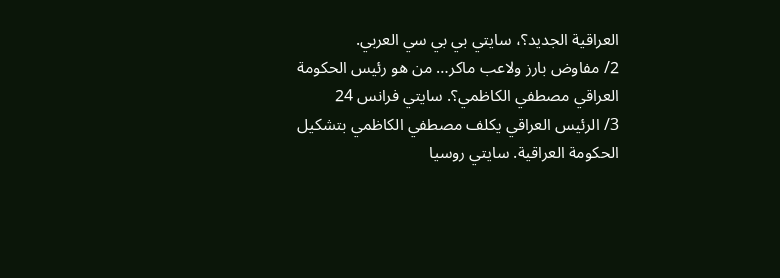العراقية الجديد؟، سايتي بي بي سي العربي.
2/ مفاوض بارز ولاعب ماكر… من هو رئيس الحكومة العراقي مصطفي الكاظمي؟. سايتي فرانس 24
3/ الرئيس العراقي يكلف مصطفي الكاظمي بتشكيل الحكومة العراقية. سايتي روسيا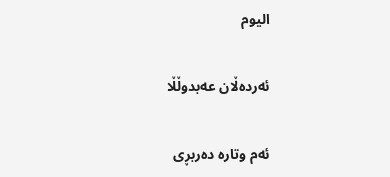اليوم

ئەردەڵان عەبدوڵڵا

ئەم وتارە دەربڕی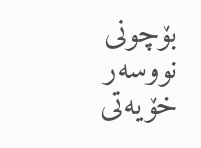بۆچونی نووسەر خۆیەتی